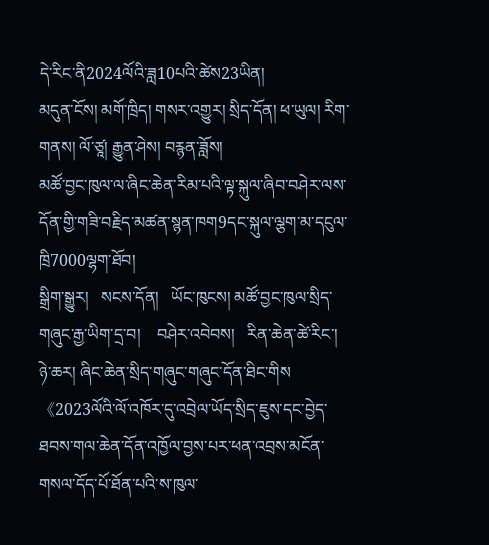དེ་རིང་ནི2024ལོའི་ཟླ10པའི་ཚེས23ཡིན།
མདུན་ངོས། མགོ་ཁྲིད། གསར་འགྱུར། སྲིད་དོན། ཕ་ཡུལ། རིག་གནས། ལོ་ཙཱ། རྒྱུན་ཤེས། བརྙན་ཟློས།
མཚོ་བྱང་ཁུལ་ལ་ཞིང་ཆེན་རིམ་པའི་ལྟ་སྐུལ་ཞིབ་བཤེར་ལས་དོན་གྱི་གཟི་བརྗིད་མཚན་སྙན་ཁག9དང་སྐུལ་ལྕག་མ་དངུལ་ཁྲི7000ལྷག་ཐོབ།
སྒྲིག་སྒྱུར།   སངས་དོན།   ཡོང་ཁུངས། མཚོ་བྱང་ཁུལ་སྲིད་གཞུང་རྒྱ་ཡིག་དྲ་བ།    བཤེར་འབེབས།   རིན་ཆེན་ཚེ་རིང་།
ཉེ་ཆར། ཞིང་ཆེན་སྲིད་གཞུང་གཞུང་དོན་ཐིང་གིས《2023ལོའི་ལོ་འཁོར་དུ་འབྲེལ་ཡོད་སྲིད་ཇུས་དང་བྱེད་ཐབས་གལ་ཆེན་དོན་འཁྱོལ་བྱས་པར་ཕན་འབྲས་མངོན་གསལ་དོད་པོ་ཐོན་པའི་ས་ཁུལ་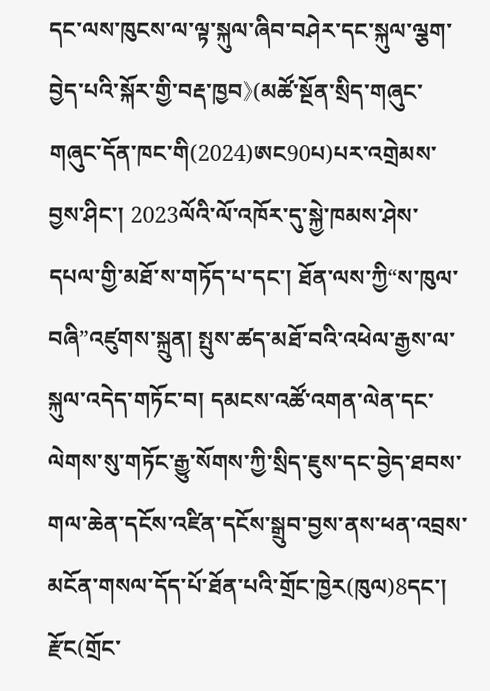དང་ལས་ཁུངས་ལ་ལྟ་སྐུལ་ཞིབ་བཤེར་དང་སྐུལ་ལྕག་བྱེད་པའི་སྐོར་གྱི་བརྡ་ཁྱབ》(མཚོ་སྔོན་སྲིད་གཞུང་གཞུང་དོན་ཁང་གི(2024)ཨང90པ)པར་འགྲེམས་བྱས་ཤིང་། 2023ལོའི་ལོ་འཁོར་དུ་སྐྱེ་ཁམས་ཤེས་དཔལ་གྱི་མཐོ་ས་གཏོད་པ་དང་། ཐོན་ལས་ཀྱི“ས་ཁུལ་བཞི”འཛུགས་སྐྲུན། སྤུས་ཚད་མཐོ་བའི་འཕེལ་རྒྱས་ལ་སྐུལ་འདེད་གཏོང་བ། དམངས་འཚོ་འགན་ལེན་དང་ལེགས་སུ་གཏོང་རྒྱུ་སོགས་ཀྱི་སྲིད་ཇུས་དང་བྱེད་ཐབས་གལ་ཆེན་དངོས་འཛིན་དངོས་སྒྲུབ་བྱས་ནས་ཕན་འབྲས་མངོན་གསལ་དོད་པོ་ཐོན་པའི་གྲོང་ཁྱེར(ཁུལ)8དང་། རྫོང(གྲོང་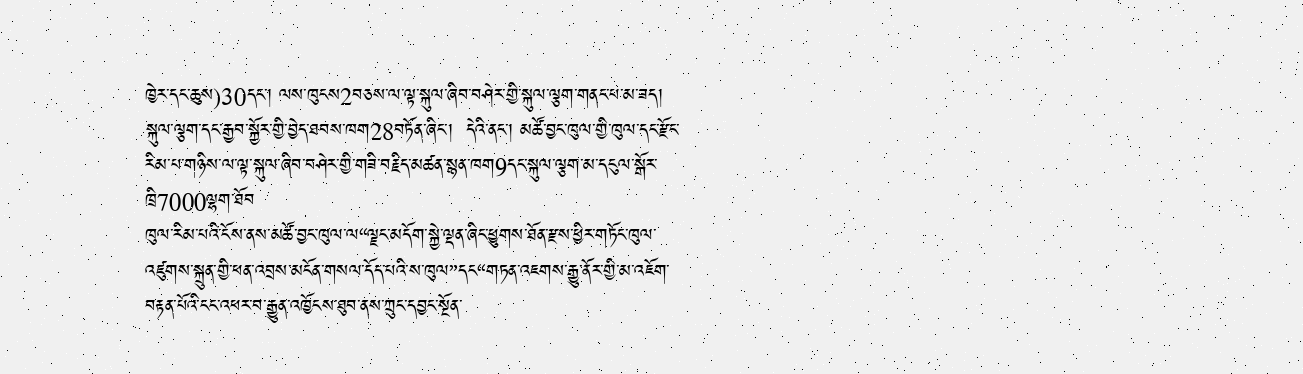ཁྱེར་དང་ཆུས)30དང་། ལས་ཁུངས2བཅས་ལ་ལྟ་སྐུལ་ཞིབ་བཤེར་གྱི་སྐུལ་ལྕག་གནང་པ་མ་ཟད། སྐུལ་ལྕག་དང་རྒྱབ་སྐྱོར་གྱི་བྱེད་ཐབས་ཁག28བཏོན་ཞིང་།  དེའི་ནང་། མཚོ་བྱང་ཁུལ་གྱི་ཁུལ་དང་རྫོང་རིམ་པ་གཉིས་ལ་ལྟ་སྐུལ་ཞིབ་བཤེར་གྱི་གཟི་བརྗིད་མཚན་སྙན་ཁག9དང་སྐུལ་ལྕག་མ་དངུལ་སྒོར་ཁྲི7000ལྷག་ཐོབ
ཁུལ་རིམ་པའི་ངོས་ནས་མཚོ་བྱང་ཁུལ་ལ“ལྗང་མདོག་སྐྱེ་ལྡན་ཞིང་ཕྱུགས་ཐོན་རྫས་ཕྱིར་གཏོང་ཁུལ་འཛུགས་སྐྲུན་གྱི་ཕན་འབྲས་མངོན་གསལ་དོད་པའི་ས་ཁུལ”དང“གཏན་འཇགས་རྒྱུ་ནོར་གྱི་མ་འཇོག་བརྟན་པོའི་ངང་འཕར་བ་རྒྱུན་འཁྱོངས་ཐུབ་ནས་ཀྲུང་དབྱང་སྔོན་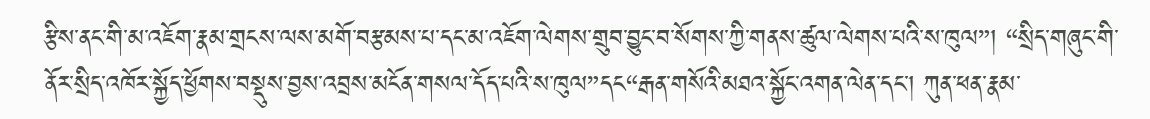རྩིས་ནང་གི་མ་འཇོག་རྣམ་གྲངས་ལས་མགོ་བརྩམས་པ་དང་མ་འཇོག་ལེགས་གྲུབ་བྱུང་བ་སོགས་ཀྱི་གནས་ཚུལ་ལེགས་པའི་ས་ཁུལ”། “སྲིད་གཞུང་གི་ནོར་སྲིད་འཁོར་སྐྱོད་ཕྱོགས་བསྡུས་བྱས་འབྲས་མངོན་གསལ་དོད་པའི་ས་ཁུལ”དང“རྒན་གསོའི་མཐའ་སྐྱོང་འགན་ལེན་དང་། ཀུན་ཕན་རྣམ་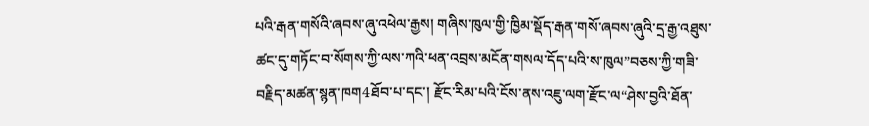པའི་རྒན་གསོའི་ཞབས་ཞུ་འཕེལ་རྒྱས། གཞིས་ཁུལ་གྱི་ཁྱིམ་སྡོད་རྒན་གསོ་ཞབས་ཞུའི་དྲ་རྒྱ་འཐུས་ཚང་དུ་གཏོང་བ་སོགས་ཀྱི་ལས་ཀའི་ཕན་འབྲས་མངོན་གསལ་དོད་པའི་ས་ཁུལ”བཅས་ཀྱི་གཟི་བརྗིད་མཚན་སྙན་ཁག4ཐོབ་པ་དང་། རྫོང་རིམ་པའི་ངོས་ནས་འཇུ་ལག་རྫོང་ལ“ཤེས་བྱའི་ཐོན་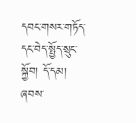དབང་གསར་གཏོད་དང་བེད་སྤྱོད་སྲུང་སྐྱོབ། དོ་དམ། ཞབས་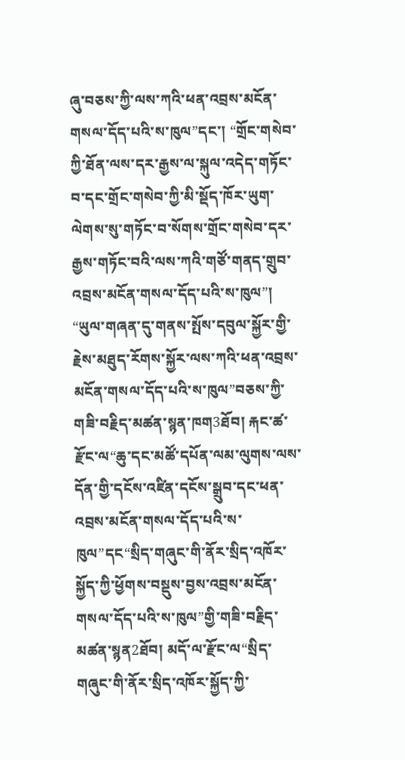ཞུ་བཅས་ཀྱི་ལས་ཀའི་ཕན་འབྲས་མངོན་གསལ་དོད་པའི་ས་ཁུལ”དང་། “གྲོང་གསེབ་ཀྱི་ཐོན་ལས་དར་རྒྱས་ལ་སྐུལ་འདེད་གཏོང་བ་དང་གྲོང་གསེབ་ཀྱི་མི་སྡོད་ཁོར་ཡུག་ལེགས་སུ་གཏོང་བ་སོགས་གྲོང་གསེབ་དར་རྒྱས་གཏོང་བའི་ལས་ཀའི་གཙོ་གནད་གྲུབ་འབྲས་མངོན་གསལ་དོད་པའི་ས་ཁུལ”། “ཡུལ་གཞན་དུ་གནས་སྤོས་དབུལ་སྐྱོར་གྱི་རྗེས་མཐུད་རོགས་སྐྱོར་ལས་ཀའི་ཕན་འབྲས་མངོན་གསལ་དོད་པའི་ས་ཁུལ”བཅས་ཀྱི་གཟི་བརྗིད་མཚན་སྙན་ཁག3ཐོབ། རྐང་ཚ་རྫོང་ལ“ཆུ་དང་མཚོ་དཔོན་ལམ་ལུགས་ལས་དོན་གྱི་དངོས་འཛིན་དངོས་སྒྲུབ་དང་ཕན་འབྲས་མངོན་གསལ་དོད་པའི་ས་ཁུལ”དང“སྲིད་གཞུང་གི་ནོར་སྲིད་འཁོར་སྐྱོད་ཀྱི་ཕྱོགས་བསྡུས་བྱས་འབྲས་མངོན་གསལ་དོད་པའི་ས་ཁུལ”གྱི་གཟི་བརྗིད་མཚན་སྙན2ཐོབ། མདོ་ལ་རྫོང་ལ“སྲིད་གཞུང་གི་ནོར་སྲིད་འཁོར་སྐྱོད་ཀྱི་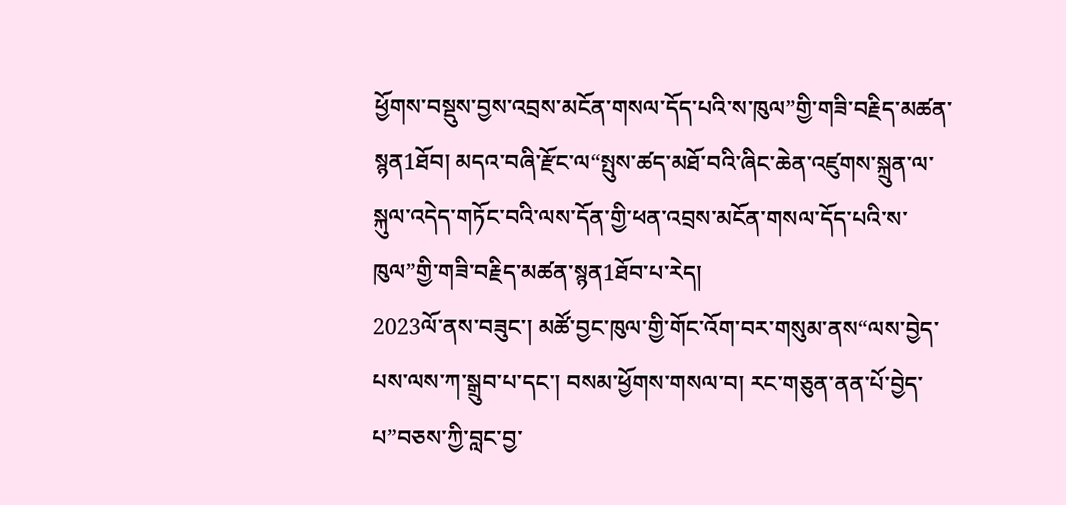ཕྱོགས་བསྡུས་བྱས་འབྲས་མངོན་གསལ་དོད་པའི་ས་ཁུལ”གྱི་གཟི་བརྗིད་མཚན་སྙན1ཐོབ། མདའ་བཞི་རྫོང་ལ“སྤུས་ཚད་མཐོ་བའི་ཞིང་ཆེན་འཛུགས་སྐྲུན་ལ་སྐུལ་འདེད་གཏོང་བའི་ལས་དོན་གྱི་ཕན་འབྲས་མངོན་གསལ་དོད་པའི་ས་ཁུལ”གྱི་གཟི་བརྗིད་མཚན་སྙན1ཐོབ་པ་རེད།
2023ལོ་ནས་བཟུང་། མཚོ་བྱང་ཁུལ་གྱི་གོང་འོག་བར་གསུམ་ནས“ལས་བྱེད་པས་ལས་ཀ་སྒྲུབ་པ་དང་། བསམ་ཕྱོགས་གསལ་བ། རང་གཅུན་ནན་པོ་བྱེད་པ”བཅས་ཀྱི་བླང་བྱ་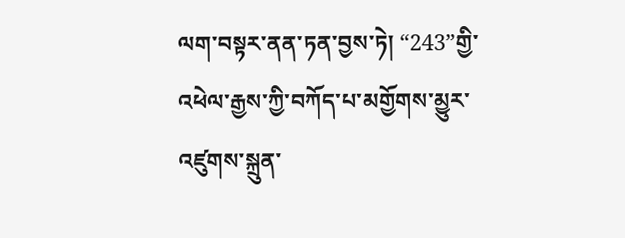ལག་བསྟར་ནན་ཏན་བྱས་ཏེ། “243”གྱི་འཕེལ་རྒྱས་ཀྱི་བཀོད་པ་མགྱོགས་མྱུར་འཛུགས་སྐྲུན་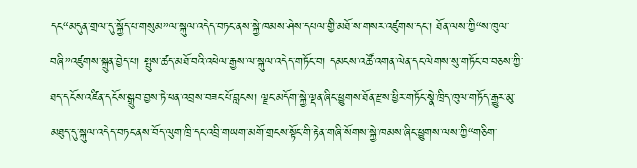དང“མདུན་གྲལ་དུ་སྐྱོད་པ་གསུམ”ལ་སྐུལ་འདེད་བཏང་ནས་སྐྱེ་ཁམས་ཤེས་དཔལ་གྱི་མཐོ་ས་གསར་འཛུགས་དང་། ཐོན་ལས་ཀྱི“ས་ཁུལ་བཞི”འཛུགས་སྐྲུན་བྱེད་པ། སྤུས་ཚད་མཐོ་བའི་འཕེལ་རྒྱས་ལ་སྐུལ་འདེད་གཏོང་བ། དམངས་འཚོ་འགན་ལེན་དང་ལེགས་སུ་གཏོང་བ་བཅས་ཀྱི་ཐད་དངོས་འཛིན་དངོས་སྒྲུབ་བྱས་ཏེ་ཕན་འབྲས་བཟང་པོ་བླངས། ལྗང་མདོག་སྐྱེ་ལྡན་ཞིང་ཕྱུགས་ཐོན་རྫས་ཕྱིར་གཏོང་སྣེ་ཁྲིད་ཁུལ་གཏོད་རྒྱུར་མུ་མཐུད་དུ་སྐུལ་འདེད་བཏང་ནས་བོད་ལུག་ཁྲི་དང་འབྲི་གཡག་མགོ་གྲངས་སྟོང་གི་རྟེན་གཞི་སོགས་སྐྱེ་ཁམས་ཞིང་ཕྱུགས་ལས་ཀྱི“གཅིག་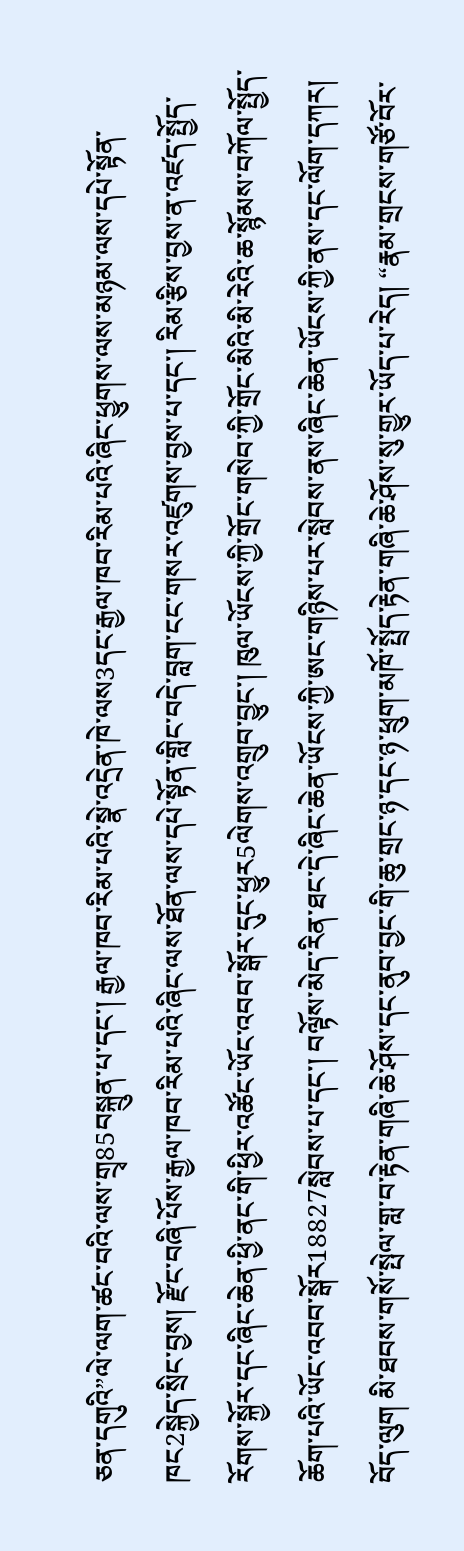ཅན་དགུའི”ལེ་ལག་ཚང་བའི་ལས་གྲྭ85བསྐྲུན་པ་དང་། རྒྱལ་ཁབ་རིམ་པའི་སྣེ་འདྲེན་ཁེ་ལས3དང་རྒྱལ་ཁབ་རིམ་པའི་ཞིང་ཕྱུགས་ལས་མཉམ་ལས་དཔེ་སྟོན་ཁང2སྐྱེད་སྲིང་བྱས། རྫོང་བཞི་པོས་རྒྱལ་ཁབ་རིམ་པའི་ཞིང་ལས་ཐོན་ལས་དཔེ་སྟོན་གླིང་བདེ་བླག་ངང་གསར་འཛུགས་བྱས་པ་དང་། རིམ་རྩིས་བྱས་ན་འཛད་སྤྱོད་རོགས་སྐྱོར་དང་ཞིང་ཆེན་ཕྱི་ནང་གི་ཕྱིར་འཚོང་ཡོང་འབབ་སྒོར་དུང་ཕྱུར5ལེགས་འགྲུབ་བྱུང་། ཁུལ་ཡོངས་ཀྱི་གྲོང་གསེབ་ཀྱི་གྲོང་མིའི་མི་རེའི་ཆ་སྙོམས་བཀོལ་སྤྱོད་ཆོག་པའི་ཡོང་འབབ་སྒོར18827སླེབས་པ་དང་། བལྟོས་མེད་རིན་ཐང་དེ་ཞིང་ཆེན་ཡོངས་ཀྱི་ཨང་གཉིས་པར་སླེབས་ནས་ཞིང་ཆེན་ཡོངས་ཀྱི་ནས་དང་ལོག་དཀར། བོད་ལུག མི་ཐབས་གསོ་སྤེལ་གླ་བ་རྟེན་གཞི་ཆེ་ཤོས་དང་ནུབ་བྱང་གི་ཆུ་གྲང་ཉ་དང་ཉ་ཕྲུག་མཁོ་སྤྲོད་རྟེན་གཞི་ཆེ་ཤོས་སུ་གྱུར་ཡོད་པ་རེད། “རྣམ་གྲངས་གཙོ་བོར་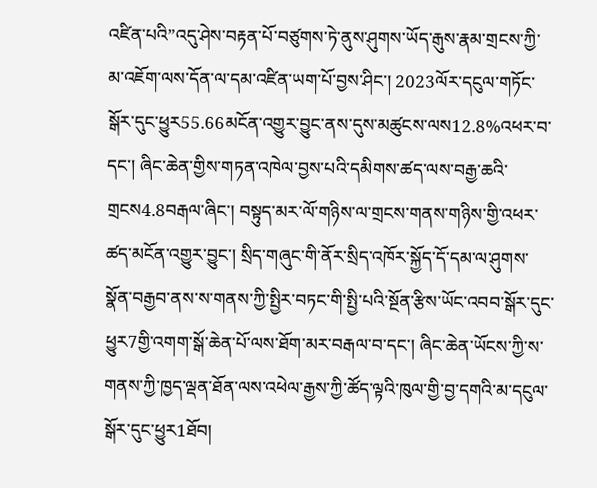འཛིན་པའི”འདུ་ཤེས་བརྟན་པོ་བཙུགས་ཏེ་ནུས་ཤུགས་ཡོད་རྒུས་རྣམ་གྲངས་ཀྱི་མ་འཇོག་ལས་དོན་ལ་དམ་འཛིན་ཡག་པོ་བྱས་ཤིང་། 2023ལོར་དངུལ་གཏོང་སྒོར་དུང་ཕྱུར55.66མངོན་འགྱུར་བྱུང་ནས་དུས་མཚུངས་ལས12.8%འཕར་བ་དང་། ཞིང་ཆེན་གྱིས་གཏན་འཁེལ་བྱས་པའི་དམིགས་ཚད་ལས་བརྒྱ་ཆའི་གྲངས4.8བརྒལ་ཞིང་། བསྟུད་མར་ལོ་གཉིས་ལ་གྲངས་གནས་གཉིས་གྱི་འཕར་ཚད་མངོན་འགྱུར་བྱུང་། སྲིད་གཞུང་གི་ནོར་སྲིད་འཁོར་སྐྱོད་དོ་དམ་ལ་ཤུགས་སྣོན་བརྒྱབ་ནས་ས་གནས་ཀྱི་སྤྱིར་བཏང་གི་སྤྱི་པའི་སྔོན་རྩིས་ཡོང་འབབ་སྒོར་དུང་ཕྱུར7གྱི་འགག་སྒོ་ཆེན་པོ་ལས་ཐོག་མར་བརྒལ་བ་དང་། ཞིང་ཆེན་ཡོངས་ཀྱི་ས་གནས་ཀྱི་ཁྱད་ལྡན་ཐོན་ལས་འཕེལ་རྒྱས་ཀྱི་ཚོད་ལྟའི་ཁུལ་གྱི་བྱ་དགའི་མ་དངུལ་སྒོར་དུང་ཕྱུར1ཐོབ།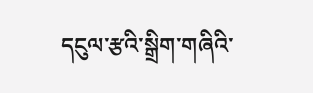དངུལ་རྩའི་སྒྲིག་གཞིའི་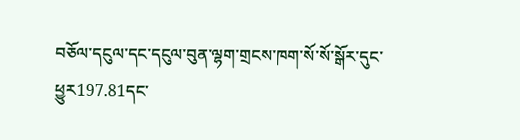བཅོལ་དངུལ་དང་དངུལ་བུན་ལྷག་གྲངས་ཁག་སོ་སོ་སྒོར་དུང་ཕྱུར197.81དང་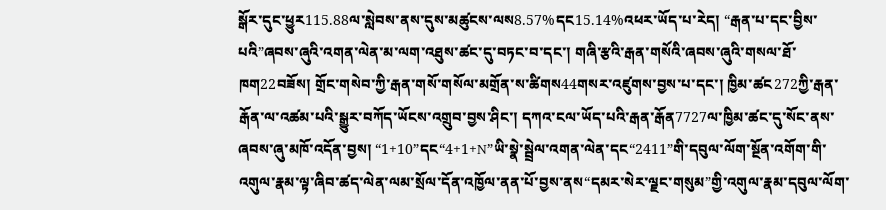སྒོར་དུང་ཕྱུར115.88ལ་སླེབས་ནས་དུས་མཚུངས་ལས8.57%དང15.14%འཕར་ཡོད་པ་རེད། “རྒན་པ་དང་བྱིས་པའི”ཞབས་ཞུའི་འགན་ལེན་མ་ལག་འཐུས་ཚང་དུ་བཏང་བ་དང་། གཞི་རྩའི་རྒན་གསོའི་ཞབས་ཞུའི་གསལ་ཐོ་ཁག22བཟོས། གྲོང་གསེབ་ཀྱི་རྒན་གསོ་གསོལ་མགྲོན་ས་ཚིགས44གསར་འཛུགས་བྱས་པ་དང་། ཁྱིམ་ཚང272ཀྱི་རྒན་རྒོན་ལ་འཚམ་པའི་སྒྱུར་བཀོད་ཡོངས་འགྲུབ་བྱས་ཤིང་། དཀའ་ངལ་ཡོད་པའི་རྒན་རྒོན7727ལ་ཁྱིམ་ཚང་དུ་སོང་ནས་ཞབས་ཞུ་མཁོ་འདོན་བྱས། “1+10”དང“4+1+N”ཡི་སྣེ་སྦྲེལ་འགན་ལེན་དང“2411”གི་དབུལ་ལོག་སྔོན་འགོག་གི་འགུལ་རྣམ་ལྟ་ཞིབ་ཚད་ལེན་ལམ་སྲོལ་དོན་འཁྱོལ་ནན་པོ་བྱས་ནས“དམར་སེར་ལྗང་གསུམ”གྱི་འགུལ་རྣམ་དབུལ་ལོག་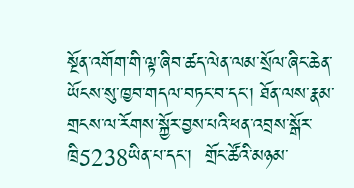སྔོན་འགོག་གི་ལྟ་ཞིབ་ཚད་ལེན་ལམ་སྲོལ་ཞིང་ཆེན་ཡོངས་སུ་ཁྱབ་གདལ་བཏང་བ་དང་། ཐོན་ལས་རྣམ་གྲངས་ལ་རོགས་སྐྱོར་བྱས་པའི་ཕན་འབྲས་སྒོར་ཁྲི5238ཡིན་པ་དང་།  གྲོང་ཚོའི་མཉམ་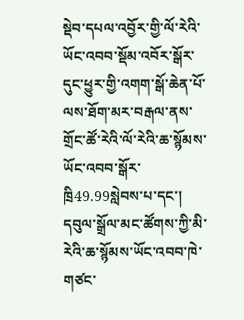སྡེབ་དཔལ་འབྱོར་གྱི་ལོ་རེའི་ཡོང་འབབ་སྡོམ་འབོར་སྒོར་དུང་ཕྱུར་གྱི་འགག་སྒོ་ཆེན་པོ་ལས་ཐོག་མར་བརྒལ་ནས་གྲོང་ཚོ་རེའི་ལོ་རེའི་ཆ་སྙོམས་ཡོང་འབབ་སྒོར་ཁྲི49.99སླེབས་པ་དང་། དབུལ་སྒྲོལ་མང་ཚོགས་ཀྱི་མི་རེའི་ཆ་སྙོམས་ཡོང་འབབ་ཁེ་གཙང་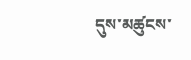དུས་མཚུངས་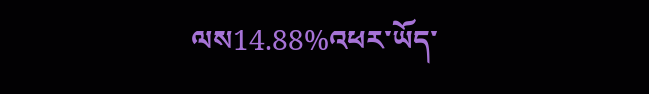ལས14.88%འཕར་ཡོད་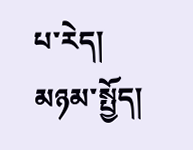པ་རེད།
མཉམ་སྤྱོད།